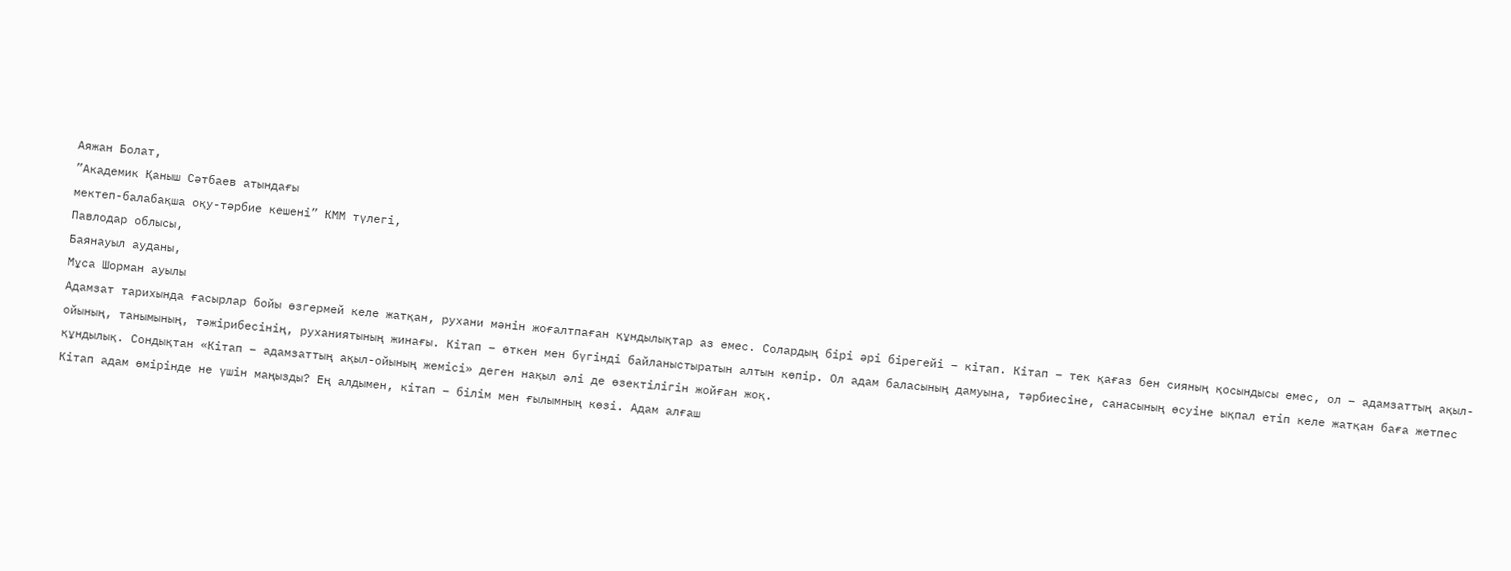Аяжан Болат,
”Академик Қаныш Сәтбаев атындағы
мектеп-балабақша оқу-тәрбие кешені” КММ түлегі,
Павлодар облысы,
Баянауыл ауданы,
Мұса Шорман ауылы
Адамзат тарихында ғасырлар бойы өзгермей келе жатқан, рухани мәнін жоғалтпаған құндылықтар аз емес. Солардың бірі әрі бірегейі – кітап. Кітап – тек қағаз бен сияның қосындысы емес, ол – адамзаттың ақыл-ойының, танымының, тәжірибесінің, руханиятының жинағы. Кітап – өткен мен бүгінді байланыстыратын алтын көпір. Ол адам баласының дамуына, тәрбиесіне, санасының өсуіне ықпал етіп келе жатқан баға жетпес құндылық. Сондықтан «Кітап – адамзаттың ақыл-ойының жемісі» деген нақыл әлі де өзектілігін жойған жоқ.
Кітап адам өмірінде не үшін маңызды? Ең алдымен, кітап – білім мен ғылымның көзі. Адам алғаш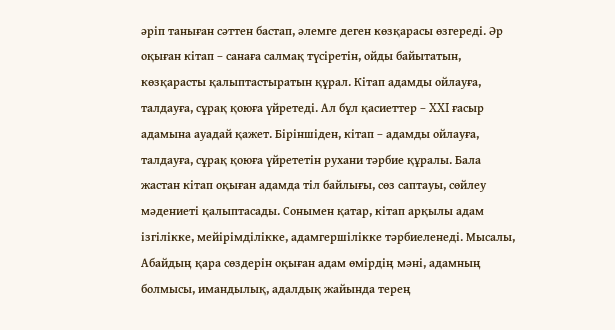әріп таныған сәттен бастап, әлемге деген көзқарасы өзгереді. Әр оқыған кітап – санаға салмақ түсіретін, ойды байытатын, көзқарасты қалыптастыратын құрал. Кітап адамды ойлауға, талдауға, сұрақ қоюға үйретеді. Ал бұл қасиеттер – XXI ғасыр адамына ауадай қажет. Біріншіден, кітап – адамды ойлауға, талдауға, сұрақ қоюға үйрететін рухани тәрбие құралы. Бала жастан кітап оқыған адамда тіл байлығы, сөз саптауы, сөйлеу мәдениеті қалыптасады. Сонымен қатар, кітап арқылы адам ізгілікке, мейірімділікке, адамгершілікке тәрбиеленеді. Мысалы, Абайдың қара сөздерін оқыған адам өмірдің мәні, адамның болмысы, имандылық, адалдық жайында терең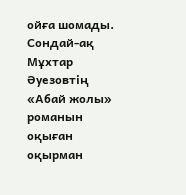ойға шомады. Сондай-ақ Мұхтар Әуезовтің «Абай жолы» романын оқыған оқырман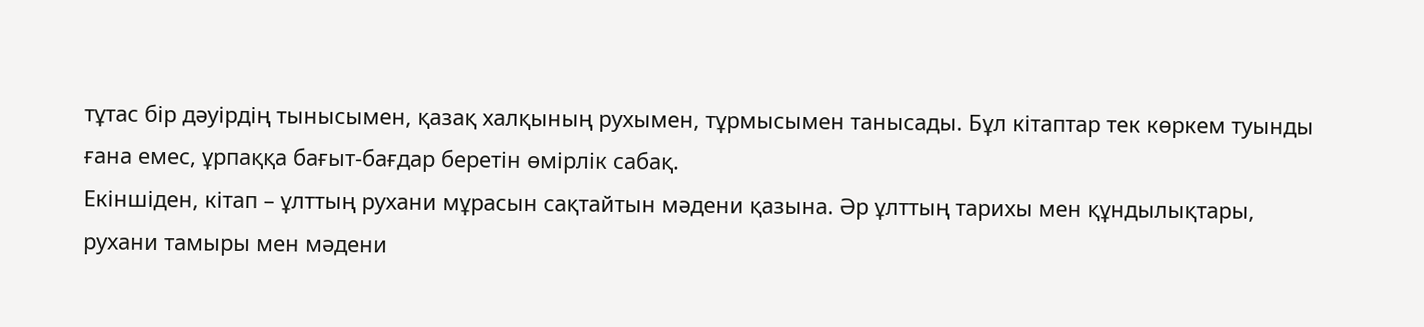тұтас бір дәуірдің тынысымен, қазақ халқының рухымен, тұрмысымен танысады. Бұл кітаптар тек көркем туынды ғана емес, ұрпаққа бағыт-бағдар беретін өмірлік сабақ.
Екіншіден, кітап – ұлттың рухани мұрасын сақтайтын мәдени қазына. Әр ұлттың тарихы мен құндылықтары, рухани тамыры мен мәдени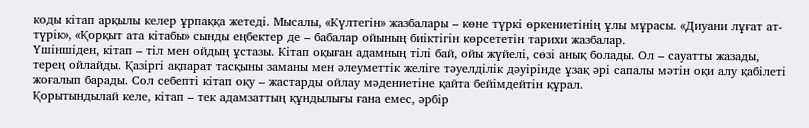коды кітап арқылы келер ұрпаққа жетеді. Мысалы, «Күлтегін» жазбалары – көне түркі өркениетінің ұлы мұрасы. «Диуани лұғат ат-түрік», «Қорқыт ата кітабы» сынды еңбектер де – бабалар ойының биіктігін көрсететін тарихи жазбалар.
Үшіншіден, кітап – тіл мен ойдың ұстазы. Кітап оқыған адамның тілі бай, ойы жүйелі, сөзі анық болады. Ол – сауатты жазады, терең ойлайды. Қазіргі ақпарат тасқыны заманы мен әлеуметтік желіге тәуелділік дәуірінде ұзақ әрі сапалы мәтін оқи алу қабілеті жоғалып барады. Сол себепті кітап оқу – жастарды ойлау мәдениетіне қайта бейімдейтін құрал.
Қорытындылай келе, кітап – тек адамзаттың құндылығы ғана емес, әрбір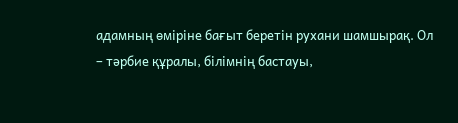адамның өміріне бағыт беретін рухани шамшырақ. Ол – тәрбие құралы, білімнің бастауы,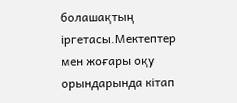болашақтың іргетасы.Мектептер мен жоғары оқу орындарында кітап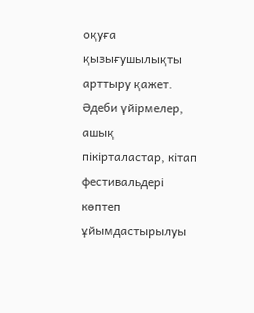оқуға қызығушылықты арттыру қажет. Әдеби үйірмелер, ашық пікірталастар, кітап фестивальдері көптеп ұйымдастырылуы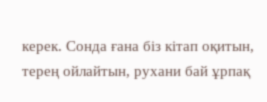керек. Сонда ғана біз кітап оқитын, терең ойлайтын, рухани бай ұрпақ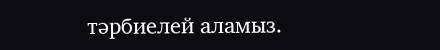тәрбиелей аламыз.